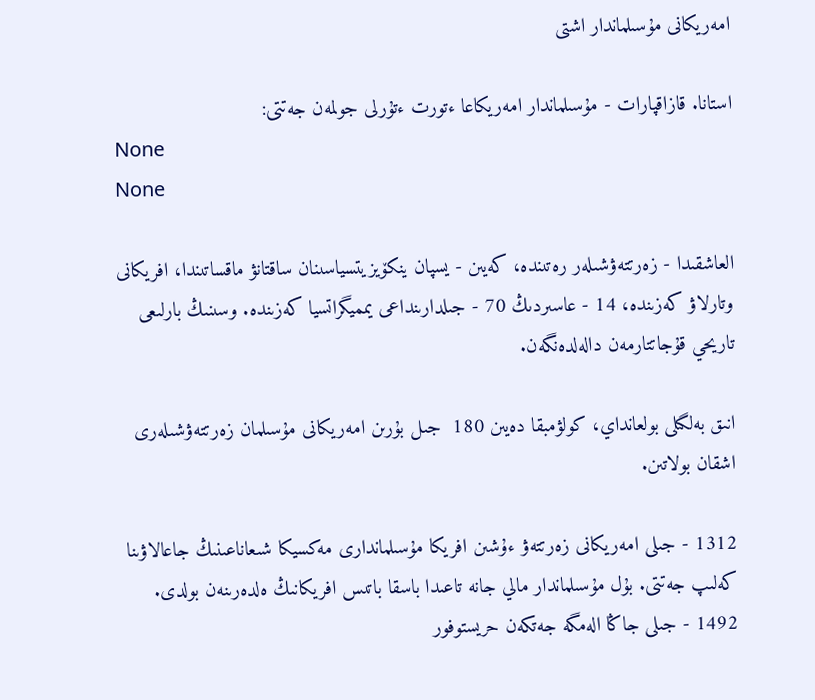امەريكانى مۇسىلماندار اشتى

استانا. قازاقپارات - مۇسىلماندار امەريكاعا ءتورت ءتۇرلى جولمەن جەتتى:
None
None

العاشقىدا - زەرتتەۋشىلەر رەتىندە، كەيىن - يسپان ينكۆيزيتسياسىنان ساقتانۋ ماقساتىندا، افريكانى وتارلاۋ كەزىندە، 14 - عاسىردىڭ 70 - جىلدارىنداعى يمميگراتسيا كەزىندە. وسىنىڭ بارلىعى تاريحي قۇجاتتارمەن دالەلدەنگەن.

انىق بەلگىلى بولعانداي، كولۋمبقا دەيىن 180  جىل بۇرىن امەريكانى مۇسىلمان زەرتتەۋشىلەرى اشقان بولاتىن.

1312 - جىلى امەريكانى زەرتتەۋ ءۇشىن افريكا مۇسىلماندارى مەكسيكا شىعاناعىنىڭ جاعالاۋىنا كەلىپ جەتتى. بۇل مۇسىلماندار مالي جانە تاعىدا باسقا باتىس افريكانىڭ ەلدەرىنەن بولدى. 1492 - جىلى جاڭا الەمگە جەتكەن حريستوفور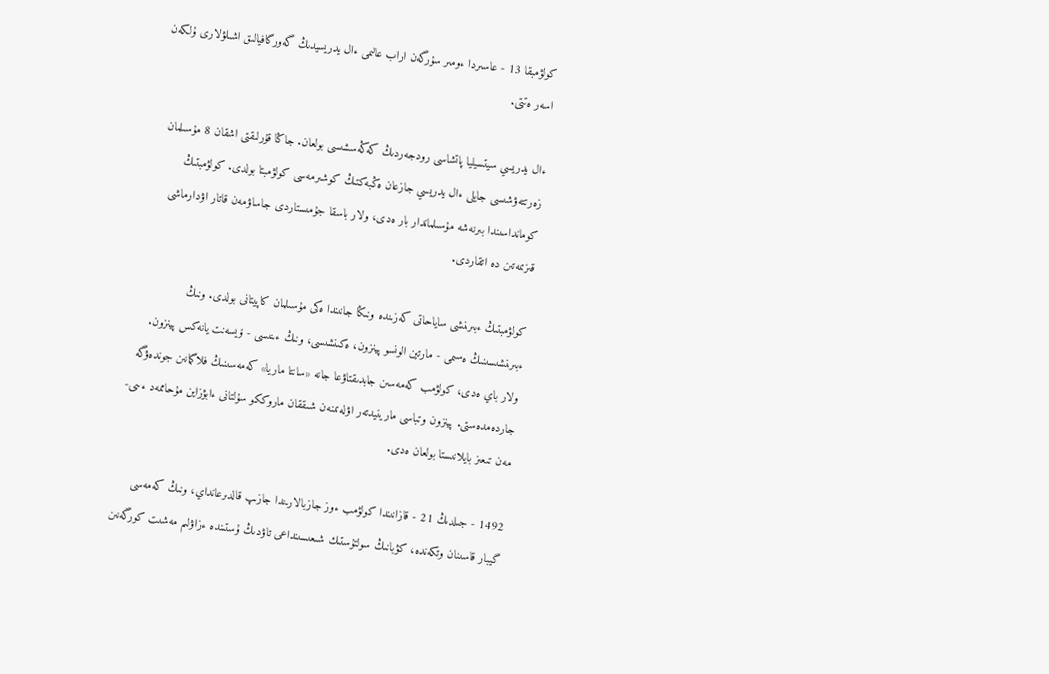كولۋمبقا 13 - عاسىردا ءومىر سۇرگەن اراب عالىمى ءال يدريسيدىڭ گەورگافيالىق اشىلۋلارى ۇلكەن اسەر ەتتى.

ءال يدريسي سيتسيليا پاتشاسى رودجەردىڭ كەڭەسشىسى بولعان. جاڭا قۇرلىقتى اشقان 8 مۇسىلمان زەرتتەۋشىسى جايلى ءال يدريسي جازعان ەڭبەكتىڭ كوشىرمەسى كولۋمبتا بولدى. كولۋمبتىڭ كومانداسىندا بىرنەشە مۇسىلماندار بار ەدى، ولار باسقا جۇمىستاردى جاساۋمەن قاتار اۋدارماشى قىزىمەتىن دە اتقاردى.

كولۋمبتىڭ ءبىرىنشى ساياحاتى كەزىندە ونىڭا جانىندا ەكى مۇسىلمان كاپيتانى بولدى. ونىڭ ءبىرىنشىسىنىڭ ەسىمى - مارتين الونسو پينزون، ەكىنشىسى، ونىڭ ءىنىسى - ۆيسەنت يانەكس پينزون. ولار باي ەدى، كولۋمب كەمەسىن جابدىقتاۋعا جانە «سانتا ماريا» كەمەسىنىڭ فلاگمانىن جوندەۋگە جاردەمدەستى. پينزون وتباسى مارينيدتەر اۋلەتىنەن شىققان ماروككو سۇلتانى ءابۋزاين مۇحاممەد ءىىى- مەن تىعىز بايلانىستا بولعان ەدى.

1492 - جىلدىڭ 21 - قازانىندا كولۋمب ءوز جازبالارىندا جازىپ قالدىرعانداي، ونىڭ كەمەسى گيبار قاسىنان وتكەندە، كۋبانىڭ سولتۇستىك شىعىسىنداعى تاۋدىڭ ۇستىندە ءزاۋلىم مەشىت كورگەنىن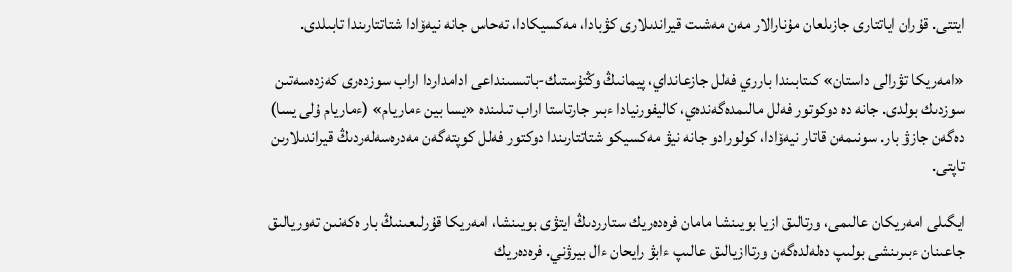ايتتى. قۇران اياتتارى جازىلعان مۇنارالار مەن مەشىت قيراندىلارى كۋبادا، مەكسيكادا، تەحاس جانە نيەۆادا شتاتتارىندا تابىلدى.

«امەريكا تۋرالى داستان» كىتابىندا بارري فەلل جازعانداي، پيمانىڭ وڭتۇستىك-باتىسىنداعى ادامداردا اراب سوزدەرى كەزدەسەتىن سوزدىك بولدى. جانە دە دوكوتور فەلل مالىمدەگەندەي، كاليفورنيادا ءبىر جارتاستا اراب تىلىندە «يسا بين ءماريام» (ءماريام ۇلى يسا) دەگەن جازۋ بار. سونىمەن قاتار نيەۆادا، كولورادو جانە نيۋ مەكسيكو شتاتتارىندا دوكتور فەلل كوپتەگەن مەدرەسەلەردىڭ قيراندىلارىن تاپتى.

ايگىلى امەريكان عالىمى، ورتالىق ازيا بويىنشا مامان فرەدەريك ستارردىڭ ايتۋى بويىنشا، امەريكا قۇرلىعىنىڭ بار ەكەنىن تەوريالىق جاعىنان ءبىرىنشى بولىپ دەلەلدەگەن ورتاازيالىق عالىپ ءابۋ رايحان ءال بيرۋني. فرەدەريك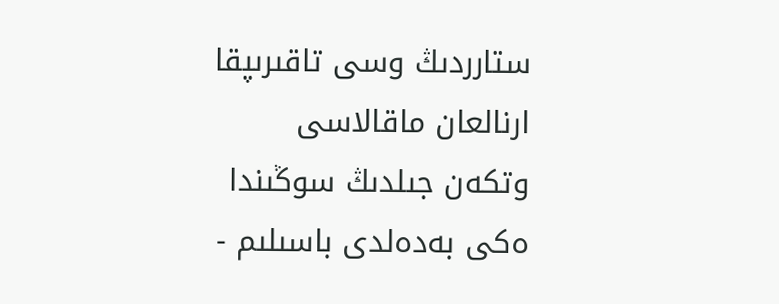ستارردىڭ وسى تاقىرىپقا ارنالعان ماقالاسى وتكەن جىلدىڭ سوڭىندا ەكى بەدەلدى باسىلىم -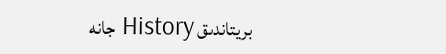بريتاندىق History جانە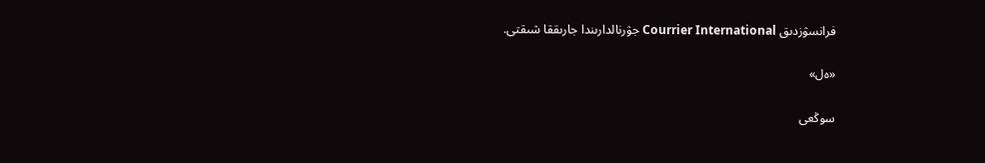فرانسۋزدىق Courrier International جۋرنالدارىندا جارىققا شىقتى.

«ەل»

سوڭعى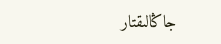جاڭالىقتار